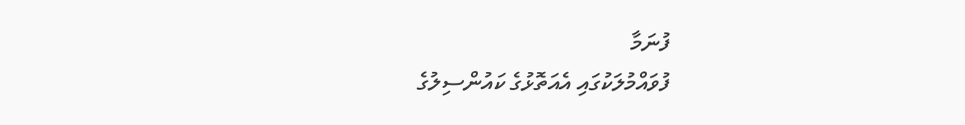ފުނަމާ
ފުވައްމުލަކުގައި އެއަތޮޅުގެ ކައުންސިލުގެ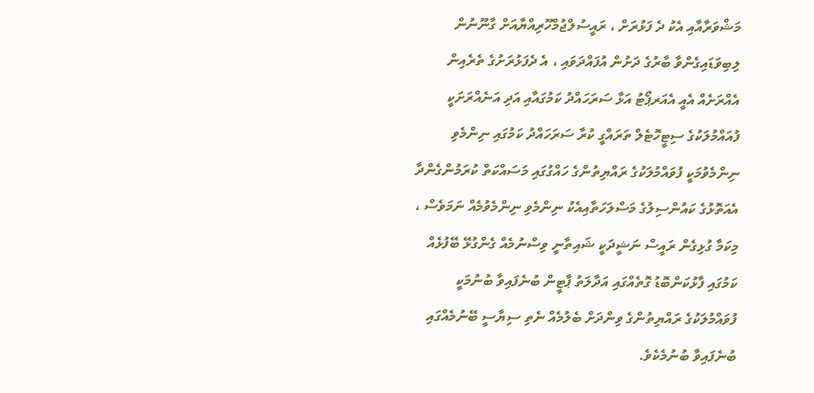މަޝްވަރާއާއި އެކު ދެ ފަޅުރަށް ، ރައީސުލްޖުމްހޫރިއްޔާއަށް ގާނޫނުން ލިބިވަޑައިގެންވާ ބާރުގެ ދަށުން އުފައްދަވައި ، އެ ދެފަޅުރަށުގެ ތެރެއިން އެއްރަށެއް އެއީ އެއަރޕޯޓު އަޅާ ސަރަހައްދު ކަމުގައާއި އަދި އަނެއްރަށަކީ ފުއައްމުލަކުގެ ސިޓީހޮޓެލް ތަރައްގީ ކުރާ ސަރަހައްދު ކަމުގައި ނިންމެވި ނިންމެވުމަކީ ފުވައްމުލަކުގެ ރައްޔިތުންގެ ހައްގުގައި މަސައްކަތް ކުރަމުންގެންދާ އެއަތޮޅުގެ ކައުންސިލުގެ މަސްލަހަތާއިއެކު ނިންމެވި ނިންމެވުމެއް ނަމަވެސް ، މިކަމާ ގުޅިގެން ރައީސް ނަޝީދަކީ ޝައިތާނީ ވިސްނުމެއް ގެންގުޅޭ ބޭފުޅެއް ކަމުގައި ފާޅުކަންބޮޑު ގޮތެއްގައި އަދާލަތު ޕާޓީން ބުނެފައިވާ ބުނުމަކީ ފުވައްމުލަކުގެ ރައްޔިތުންގެ ވިންދަށް ބެލުމެއް ނެތި ސިޔާސީ ބޭނުމެއްގައި ބުނެފައިވާ ބުނުމެކެވެ.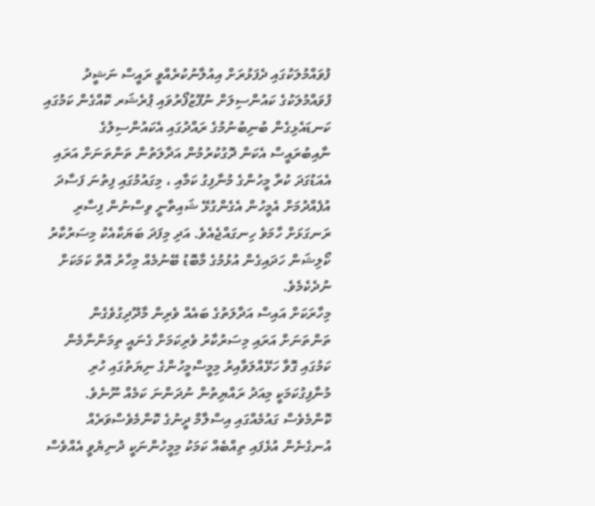ފުވައްމުލަކުގައި ދެފަޅުރަށް އިއުލާނުކުރެއްވީ ރައީސް ނަޝީދު ފުވައްމުލަކުގެ ކައުންސިލަށް ނުފޫޒުފޯރުވައި ޕުރެޝަރ ކޮއްގެން ކަމުގައި ކަނޑައެޅިގެން ބުނިބުނުމުގެ ރައްދުގައި އެކައުންސިލުގެ ނާއިބުރައީސް އެކަން ދޮގުކުރުމުން އަދާލަތުން ތަންތަނަށް އަރައި އެއަޑުގަދަ ކުރާ މީހުންގެ މުނާފިގު ކަމާއި ، މިގައުމުގައި ފިތުނަ ފަސާދަ އުފެއްދުމަށް އެމީހުން އެގެންގުޅޭ ޝައިތާނީ ވިސްނުން ފިސާރި ރަނގަޅަށް ހާމަވެ ހިނގައްޖެއެވެ. އަދި މިފަދަ ބަޔަކާއެކު މިސަރުކާރު ކޯލިޝަން ހަދައިގެން އުޅުމުގެ މާބޮޑު ބޭނުމެއް މިހާރު އޮތް ކަމަކަށް ނުދެކެމެވެ.
މިހާރަކަށް އައިސް އަދާލަތުގެ ބައެއް ވެރިން މާދޫދިގުވެގެން ތަންތަނަށް އަރައި މިސަރުކާރު ވެރިކަމަށް ގެނައީ ތިމަންނާމެން ކަމުގައި ގޮވާ ހަޅޭއްލަވާއިރު މިމީސްމީހުންގެ ނިޔަތުގައި ހުރި މުނާފިގުކަމަކީ މިއަދު ރައްޔިތުން ނުދަންނަ ކަމެއް ނޫނެވެ. ކޮންމެވެސް ގައުމެއްގައި އިސްލާމް ދީނުގެ ކޮންމެވެސްވަރެއް އުނގެނެން އުޅެފައި ތިއްބެއް ކަމަކު މިމީހުންނަކީ ދުނިޔެވީ އެއްވެސް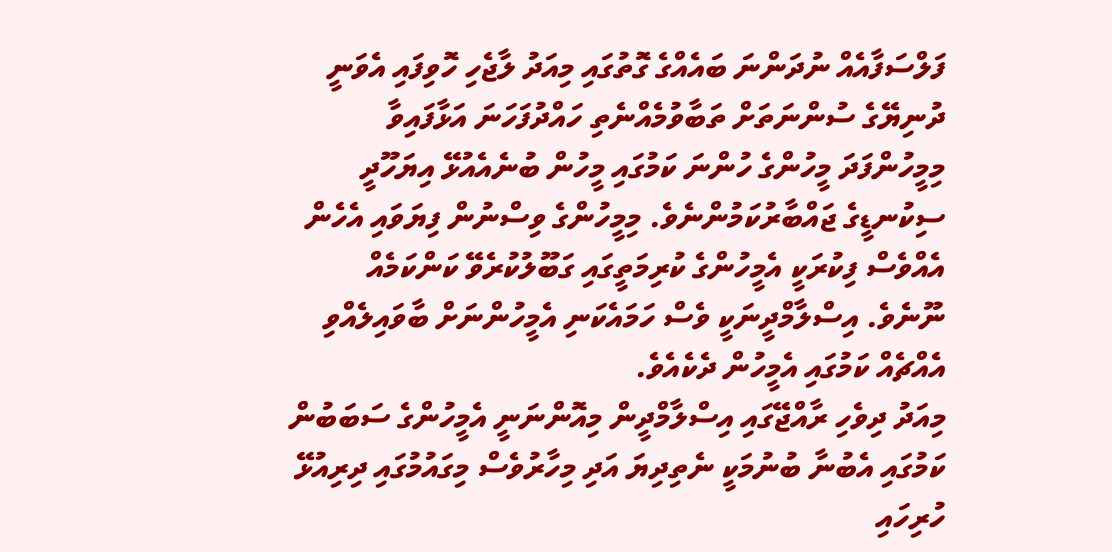ފަލްސަފާއެއް ނުދަންނަ ބައެއްގެ ގޮތުގައި މިއަދު ލާޖެހި ހޮވިފައި އެވަނީ ދުނިޔޭގެ ސުންނަތަށް ތަބާވުމެއްނެތި ހައްދުފަހަނަ އަޅާފައިވާ މިމީހުންފަދަ މީހުންގެ ހުންނަ ކަމުގައި މީހުން ބުނެއެއުޅޭ އިޔަހޫދީ ސިކުނޑީގެ ޖައްބާރުކަމުންނެވެ. މިމީހުންގެ ވިސްނުން ފިޔަވައި އެހެން އެއްވެސް ފިކުރަކީ އެމީހުންގެ ކުރިމަތީގައި ގަބޫލުކުރެވޭ ކަންކަމެއް ނޫނެވެ. އިސްލާމްދީނަކީ ވެސް ހަމައެކަނި އެމީހުންނަށް ބާވައިލެއްވި އެއްޗެއް ކަމުގައި އެމީހުން ދެކެއެވެ.
މިއަދު ދިވެހި ރާއްޖޭގައި އިސްލާމްދީން މިއޮންނަނީ އެމީހުންގެ ސަބަބުން ކަމުގައި އެބުނާ ބުނުމަކީ ނެތިދިޔަ އަދި މިހާރުވެސް މިގައުމުގައި ދިރިއުޅޭ ހުރިހައި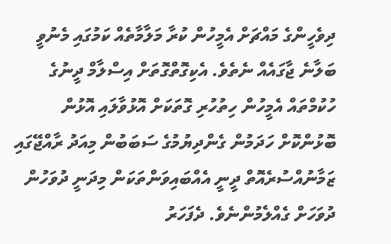ދިވެހީންގެ މައްޗަށް އެމީހުން ކުރާ މަލާމާތެއް ކަމުގައި މެނުވީ ބަލާނެ ޖާގައެއް ނެތެވެ. އެކިގޮތްގޮތަށް އިސްލާމް ދީނުގެ ހުކުމްތައް އެމީހުން ހިތުހުރި ގޮތަކަށް އޮޅުވާލައި އޮޅުން ބޮޅުންކޮށް ހަދަމުން ގެންދިޔުމުގެ ސަބަބުން މިއަދު ރާއްޖޭގައި ޒަމާނުއްސުރެއޮތް ދީނީ އެއްބައިވަންތަކަން މިދަނީ ދުވަހުން ދުވަހަށް ގެއްލެމުންނެވެ. ދެފަހަރު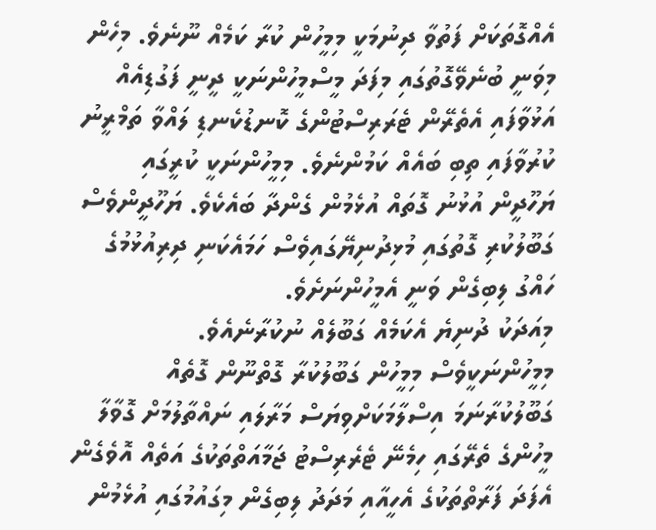އެއްގޮތަކަށް ފަތުވާ ދިނުމަކީ މިމީހުން ކުރާ ކަމެއް ނޫނެވެ. މިހެން މިވަނީ ބުނެވޭގޮތުގައި މިފަދަ މީސްމީހުންނަކީ ދީނީ ފަގުޑިއެއް އަޅުވާފައި އެތެރޭން ޓެރަރިސްޓުންގެ ކޮނޑުކެނޑި ލައްވާ ތަމްރީނު ކުރުވާފައި ތިބި ބައެއް ކަމުންނެވެ. މިމީހުންނަކީ ކުރީގައި ޔަހޫދީން އުޅުނު ގޮތައް އުޅެމުން ގެންދާ ބައެކެވެ. ޔަހޫދީންވެސް ގަބޫލުކުރި ގޮތުގައި މުޅިދުނިޔޭގައިވެސް ހަމައެކަނި ދިރިއުޅުމުގެ ހައްގު ލިބިގެން ވަނީ އެމީހުންނަށެވެ.
މިއަދަކު ދުނިޔެ އެކަމެއް ގަބޫލެއް ނުކުރާނެއެވެ. މިމީހުންނަކީވެސް މިމީހުން ގަބޫލުކުރާ ގޮތްނޫން ގޮތެއް ގަބޫލުކުރާނަމަ އިސްލާމަކަށްވިޔަސް މަރާލައި ނައްތާލުމަށް ގޮވާލާ މީހުންގެ ތެރޭގައި ހިމެނޭ ޓެރެރިސްޓު ޖަމާއަތްތަކުގެ އަތެއް އޮވެގެން އެފަދަ ފަރާތްތަކުގެ އެހީއާއި މަދަދު ލިބިގެން މިގައުމުގައި އުޅެމުން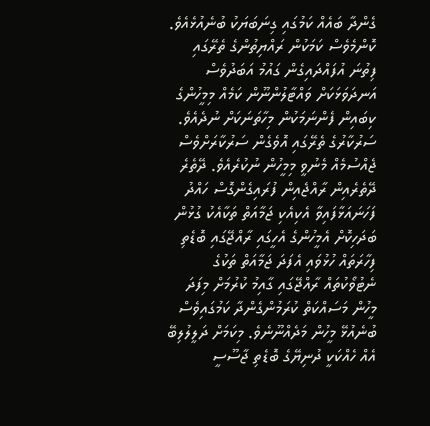ގެންދާ ބައެއް ކަމުގައި ގިނަބަޔަކު ބުނެއުޅެއެވެ. ކޮންމެވެސް ކަމަކުން ރައްޔިތުންގެ ތެރޭގައި ފިތުނަ އުފައްދައިގެން ގައުމު އަބަދުވެސް އަނދަވަޅަކަށް ވައްޓާލުންނޫން ކަމެއް މިމީހުންގެ ކިބައިން ފެންނަމަކުން މިހާތަނަކަށް ނުދެއެވެ. ސަރުކާރުގެ ތެރޭގައި އޮވެގެން ސަރުކާރަށްވެސް ޖެއްސުމެއް މެނުވީ މިމީހުން ނުކުރެއެވެ. ދޭތެރެ ދޭތެރެއިން ރާއްޖެއިން ފުރައިގެންގޮސް ހައްދު ފަހަނައަޅާފައިވާ އެކިއެކި ޖަމާއަތް ތަކާއެކު ގުޅުން ބަދަހިކޮށް އެމީހުންގެ އެހީގައި ރާއްޖޭގައި ބޮޑެތި ފިހާރަތައް ހުޅުވައި އެފަދަ ޖަމާއަތް ތަކުގެ ނެޓުވޯކުތައް ރާއްޖޭގައި ގާއިމު ކުރުމަށް މިފަދަ މީހުން މަސައްކަތް ކުރަމުންގެންދާ ކަމުގައިވެސް ބުނެއުޅޭ މީހުން މަދެއްނޫނެވެ. މިކަމަށް ދަލީލުލިބޭ އެއް ހެއްކަކީ ދުނިޔޭގެ ބޮޑެތި ޖާސޫސީ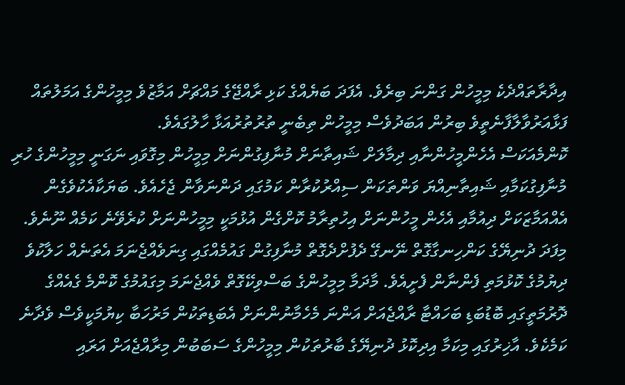އިދާރާތައްދެކެ މިމީހުން ގަންނަ ބިރެވެ. އެފަދަ ބަޔެއްގެ ކަޅި ރާއްޖޭގެ މައްޗަށް އަމާޒުވެ މިމީހުންގެ އަމަލުތައް ފަޅާއަރުވާލާފާނެތީވެ ބިރުން އަބަދުވެސް މިމީހުން ތިބެނީ ތުރުތުރުއަޅާ ހާލުގައެވެ.
ކޮންމެއަކަސް އެހެންމީހުންނާއި ދިމާލަށް ޝައިތާނަށް މުނާފިގުންނަށް މިމީހުން މިގޮވައި ނަގަނީ މިމީހުންގެ ހުރި މުނާފިގުކަމާއި ޝައިތާނިއްޔަ ވަންތަކަން ސިއްރުކުރާން ކަމުގައި ދަންނަވާން ޖެހެއެވެ. ބަޔަކާއެކުވެގެން އެއްއަމާޒަކަށް ދިއުމާއި އެހެން މީހުންނަށް އިހުތިރާމު ކޮށްގެން އުޅުމަކީ މިމީހުންނަށް ކުރެވޭނެ ކަމެއް ނޫނެވެ. މިފަދަ ދުނިޔޭގެ ކަންހިނގާގޮތް ނޭނގޭ ދެފުށްދެގޮތް މުނާފިގުން ގައުމެއްގައި ގިނަވެއްޖެނަމަ އެތަނެއް ހަލާކުވެ ދިޔުމުގެ ކޮޅުމަތި ފެންނާން ފެށީއެވެ. މާދަމާ މިމީހުންގެ ބަސްވިކޭގޮތް ވެއްޖެނަމަ މިގައުމުގެ ކޮންމެ ގެއެއްގެ ދޮރުމަތީގައި ބޮޑުބަޑި ބަހައްޓާ ރާއްޖެއަށް އަންނަ މެހެމާނުންނަށް އެބަޑިތަކުން މަރުހަބާ ކިޔުމަކީވެސް ވެދާނެ ކަމެކެވެ. އާޚިރުގައި މިކަމާ އިދިކޮޅު ދުނިޔޭގެ ބާރުތަކުން މިމީހުންގެ ސަބަބުން މިރާއްޖެއަށް އަރައި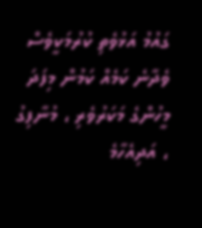ގައުމު އަޅުވެތި ކުރުމަކީވެސް ވެދާނެ ކަމެއް ކަމުން މިފަދަ މީހުންގެ މަކަރުވެރި ، މުނާފިގު ، އަދިއެހާމެ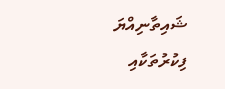ޝައިތާނިއްޔަ ފިކުރުތަކާއި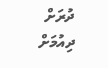ދުރަށް ދިއުމަށް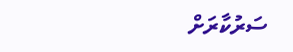ސަރުކާރަށް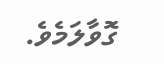ގޮވާލަމެވެ.